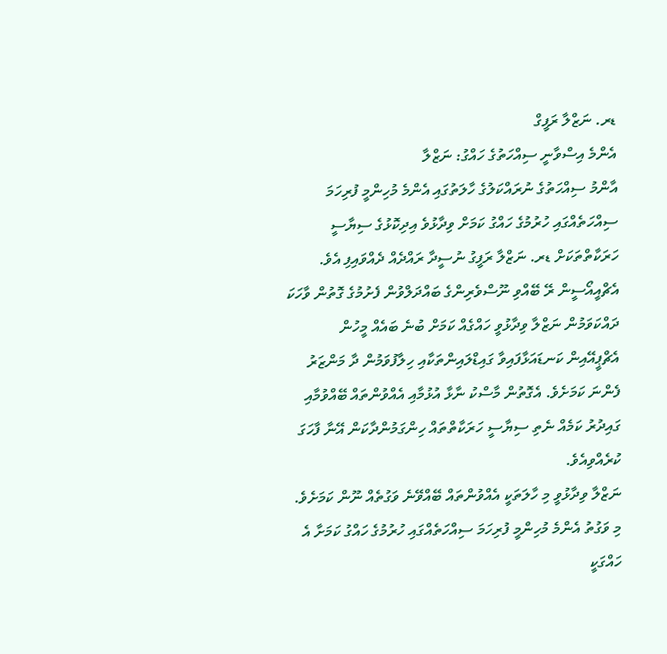ޑރ. ނަޒްލާ ރަފީގް
އެންމެ އިސްވާނީ ސިއްހަތުގެ ހައްގު: ނަޒްލާ
އާންމު ސިއްހަތުގެ ނުރައްކަލުގެ ހާލަތުގައި އެންމެ މުހިންމީ ފުރިހަމަ ސިއްހަތެއްގައި ހުރުމުގެ ހައްގު ކަމަށް ވިދާޅުވެ އިދިކޮޅުގެ ސިޔާސީ ހަރަކާތްތަކަށް ޑރ. ނަޒްލާ ރަފީގު ނުސީދާ ރައްދެއް ދެއްވައިފި އެވެ.
އެޗްއީއޯސީން ރޭ ބޭއްވި ނޫސްވެރިންގެ ބައްދަލްވުން ފެށުމުގެ ގޮތުން ވާހަކަ ދައްކަވަމުން ނަޒްލާ ވިދާޅުވީ ހައްގެއް ކަމަށް ބުނެ ބައެއް މީހުން އެޗްޕީއޭއިން ކަނޑައަޅާފައިވާ ގައިޑްލައިންތަކާއި ހިލާފުވަމުން ދާ މަންޒަރު ފެންނަ ކަމަށެވެ. އެގޮތުން މާސްކު ނާޅާ އުޅުމާއި އެއްވުންތައް ބޭއްވުމާއި ގައިދުރު ކަމެއް ނެތި ސިޔާސީ ހަރަކާތްތައް ހިންގަމުންދާކަން އޭނާ ފާހަގަ ކުރެއްވިއެވެ.
ނަޒްލާ ވިދާޅުވީ މި ހާލަތަކީ އެއްވުންތައް ބޭއްވޭނެ ވަގުތެއް ނޫން ކަމަށެވެ. މި ވަގުތު އެންމެ މުހިންމީ ފުރިހަމަ ސިއްހަތެއްގައި ހުރުމުގެ ހައްގު ކަމަށާ އެ ހައްގަކީ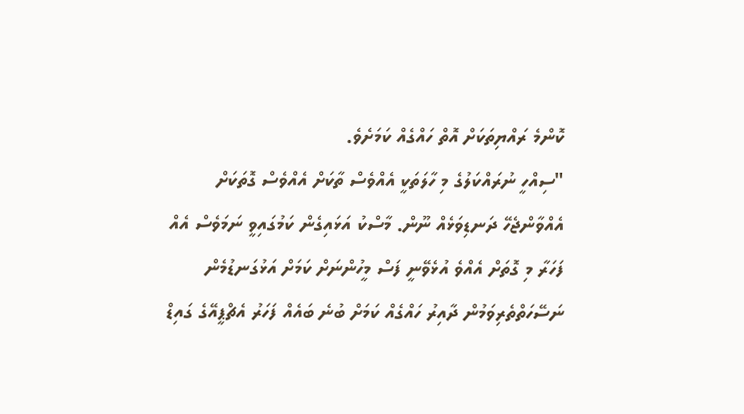ކޮންމެ ރައްޔިތަކަށް އޮތް ހައްގެއް ކަމަށެވެ.
"ސިއްހީ ނުރައްކަލުގެ މި ހާލަތަކީ އެއްވެސް ތާކަށް އެއްވެސް ގޮތަކަށް އެއްވާންޖެހޭ ދަނޑިވަޅެއް ނޫން. މާސްކު އަޅައިގެން ކަމުގައިވީ ނަމަވެސް އެއް ފަހަރާ މި ގޮތަށް އެއްވެ އުޅެވޭނީ ފަސް މީހުންނަށް ކަމަށް އަޅުގަނޑުމެން ނަސޭހަތްތެރިވަމުން ދާއިރު ހައްގެއް ކަމަށް ބުނެ ބައެއް ފަހަރު އެޗްޕީއޭގެ ގައިޑް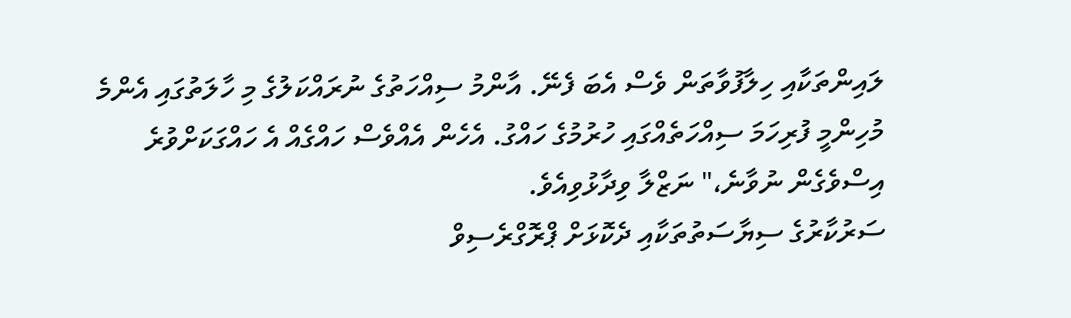ލައިންތަކާއި ހިލާފުވާތަން ވެސް އެބަ ފެނޭ. އާންމު ސިއްހަތުގެ ނުރައްކަލުގެ މި ހާލަތުގައި އެންމެ މުހިންމީ ފުރިހަމަ ސިއްހަތެއްގައި ހުރުމުގެ ހައްގު. އެހެން އެއްވެސް ހައްގެއް އެ ހައްގަކަށްވުރެ އިސްވެގެން ނުވާނެ،" ނަޒްލާ ވިދާޅުވިއެވެ.
ސަރުކާރުގެ ސިޔާސަތުތަކާއި ދެކޮޅަށް ޕްރޮގްރެސިވް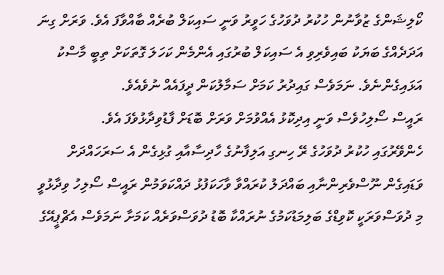ކޯލިޝަންގެ ޒުވާނުން ހުކުރު ދުވަހުގެ ހަވީރު ވަނީ ސައިކަލް ބުރެއް ބާއްވާފަ އެވެ. ވަރަށް ގިނަ އަދަދެއްގެ ބަޔަކު ބައިވެރިވި އެ ސައިކަލް ބުރުގައި އެންމެން ކަހަލަ ގޮތަކަށް ތިބީ މާސްކު އަޅައިގެންނެވެ. ނަމަވެސް ގައިދުރު ކަމަށް ސަމާލުކަން ދީފައެއް ނުވެއެވެ.
ރައީސް ސޯލިހުވެސް ވަނީ އިދިކޮޅު އެއްވުމަށް ވަރަށް ބޮޑަށް ފާޑުވިދާޅުވެފަ އެވެ.
ހެންވޭރުގައި ހުކުރު ދުވަހުގެ ރޭ ހިނގި އަލިފާނުގެ ހާދިސާއާއި ގުޅިގެން އެ ސަރަހައްދަށް ވަޑައިގެން ނޫސްވެރިންނާއި ބައްދަލު ކުރައްވާ ވާހަކަފުޅު ދައްކަވަމުން ރައީސް ސޯލިހު ވިދާޅުވީ މި ދުވަސްވަރަކީ ކޮވިޑްގެ ބަލިމަޑުކަމުގެ ނުރައްކާ ބޮޑު ދުވަސްވަރެއް ކަމަށާ ނަމަވެސް އެޗްޕީއޭގެ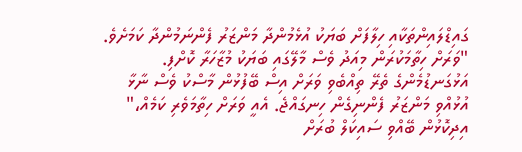ގައިޑްލައިންތަކާއި ހިލާފަށް ބަޔަކު އުޅެމުންދާ މަންޒަރު ފެންނަމުންދާ ކަމަށެވެ.
"ވަރަށް ހިތާމަކުރަން މިއަދު ވެސް މާލޭގައި ބަޔަކު މުޒާހަރާ ކޮށްފި. އަޅުގަނޑުމެންގެ ތެރޭ ތިއްބެވި ވަރަށް އިސް ބޭފުޅުން މާސްކު ވެސް ނާޅާ އުޅުއްވި މަންޒަރު ފެންނިގެން ހިނގައްޖެ. އެއީ ވަރަށް ހިތާމަވެރި ކަމެއް،" އިދިކޮޅުން ބޭއްވި ސައިކަލް ބުރަށް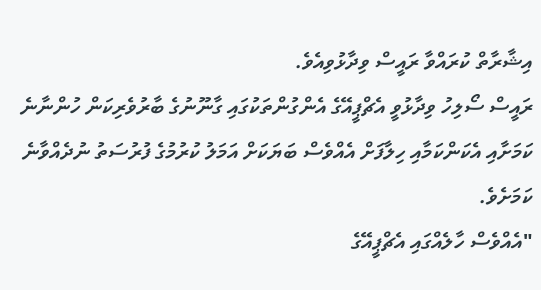އިޝާރާތް ކުރައްވާ ރައީސް ވިދާޅުވިއެވެ.
ރައީސް ސޯލިހު ވިދާޅުވީ އެޗްޕީއޭގެ އެންގުންތަކުގައި ގާނޫނުގެ ބާރުވެރިކަން ހުންނާނެ ކަމަށާއި އެކަންކަމާއި ހިލާފަށް އެއްވެސް ބަޔަކަށް އަމަލު ކުރުމުގެ ފުރުސަތު ނުދެއްވާނެ ކަމަށެވެ.
"އެއްވެސް ހާލެއްގައި އެޗްޕީއޭގެ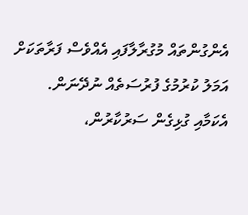އެންގުންތައް މުގުރާލާފައި އެއްވެސް ފަރާތަކަށް އަމަލު ކުރުމުގެ ފުރުސަތެއް ނުދޭނަން. އެކަމާއި ގުޅިގެން ސަރުކާރުން،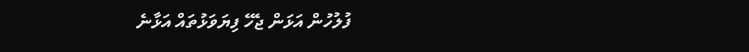ފުލުހުން އަޅަން ޖެހޭ ފިޔަވަޅުތައް އަޅާނެ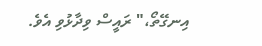އިނގޭތޯ،" ރައީސް ވިދާޅުވި އެވެ.